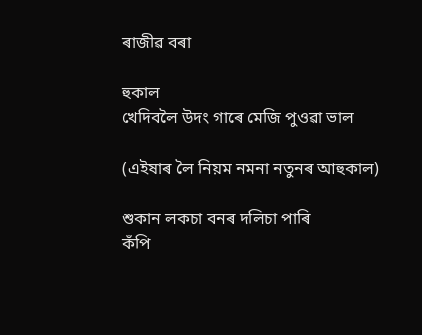ৰাজীৱ বৰা

হুকাল
খেদিবলৈ উদং গাৰে মেজি পুওৱা ভাল

(এইষাৰ লৈ নিয়ম নমনা নতুনৰ আহুকাল)

শুকান লকচা বনৰ দলিচা পাৰি
কঁপি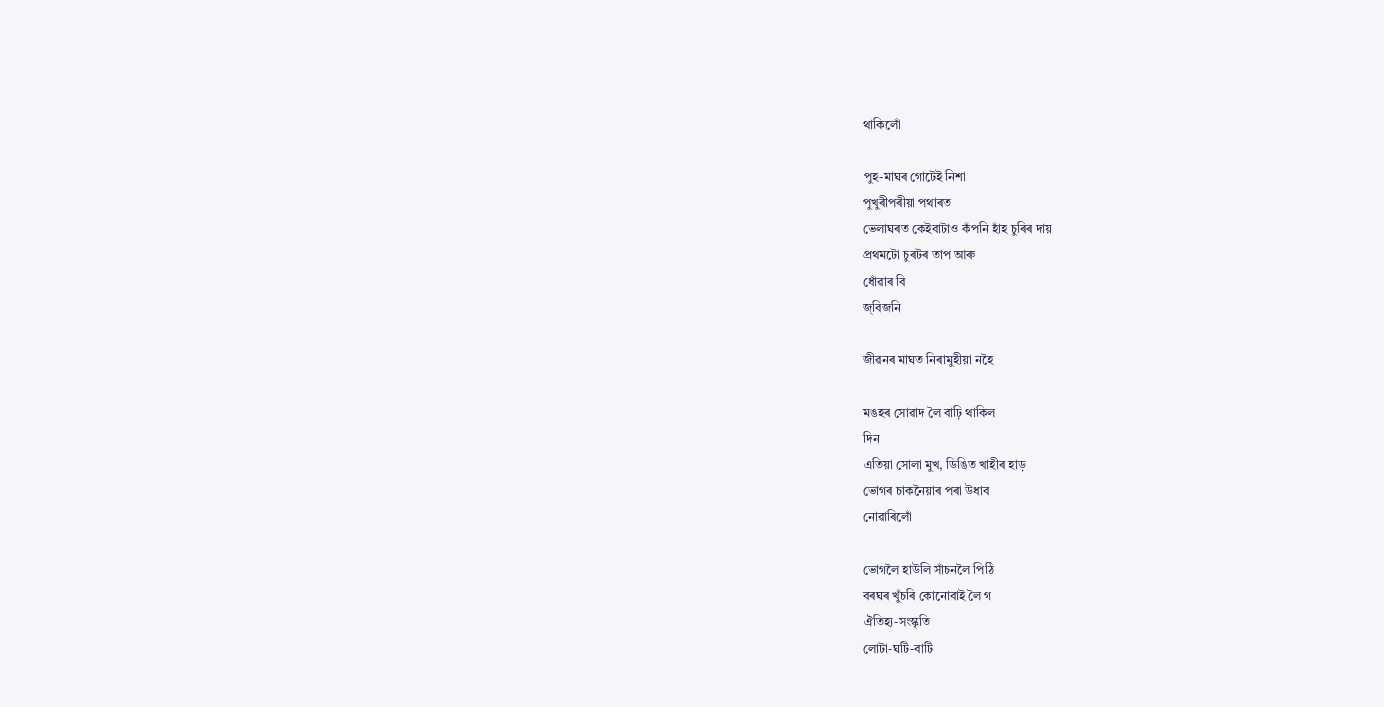থাকিলোঁ

পুহ-মাঘৰ গোটেই নিশা
পুখুৰীপৰীয়া পথাৰত
ভেলাঘৰত কেইবাটাও কঁপনি হাঁহ চুৰিৰ দায়
প্রথমটো চুৰটৰ তাপ আৰু
ধোঁৱাৰ বি
জ্‌বিজনি

জীৱনৰ মাঘত নিৰামুহীয়া নহৈ

মঙহৰ সোৱাদ লৈ বাঢ়ি থাকিল
দিন
এতিয়া সোলা মুখ, ডিঙিত খাহীৰ হাড়
ভোগৰ চাকনৈয়াৰ পৰা উধাব
নোৱাৰিলোঁ

ভোগলৈ হাউলি সাঁচনলৈ পিঠি
বৰঘৰ খুঁচৰি কোনোবাই লৈ গ
ঐতিহ্য-সংস্কৃতি
লোটা-ঘটি-বাটি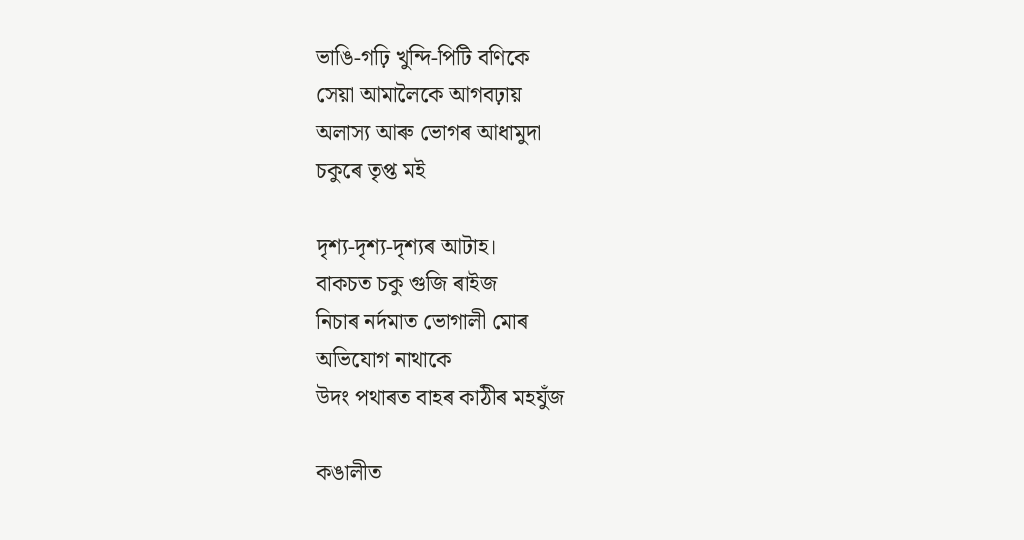ভাঙি-গঢ়ি খুন্দি-পিটি বণিকে
সেয়া আমালৈকে আগবঢ়ায়
অলাস্য আৰু ভোগৰ আধামুদা
চকুৰে তৃপ্ত মই

দৃশ্য-দৃশ্য-দৃশ্যৰ আটাহ।
বাকচত চকু গুজি ৰাইজ
নিচাৰ নৰ্দমাত ভোগালী মোৰ
অভিযোগ নাথাকে
উদং পথাৰত বাহৰ কাঠীৰ মহযুঁজ

কঙালীত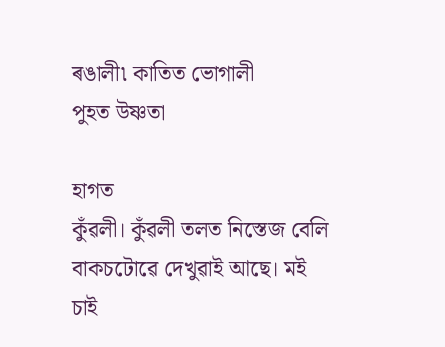ৰঙালী৷ কাতিত ভোগালী
পুহত উষ্ণতা

হাগত
কুঁৱলী। কুঁৱলী তলত নিস্তেজ বেলি
বাকচটোৱে দেখুৱাই আছে। মই চাই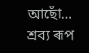আছোঁ…
শ্ৰব্য ৰূপ